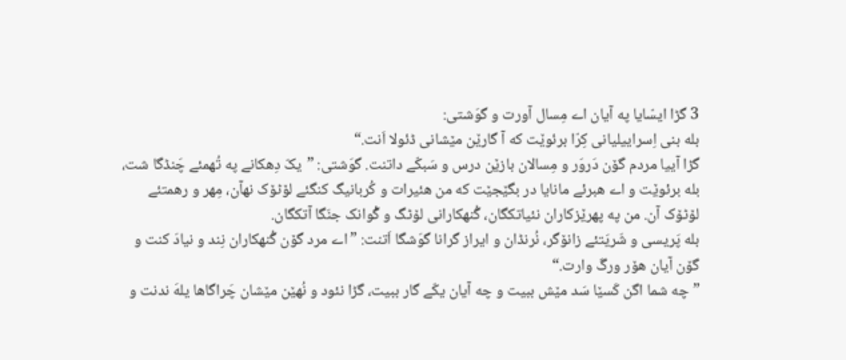3 گڑا ایسّایا په آیان اے مِسال آورت و گوَشتی:
بله بنی اِسراییلیانی کِرّا برئوێت که آ گارێن مێشانی ڈئولا اَنت.“
گڑا آییا مردم گۆن دَروَر و مِسالان بازێن درس و سَبکّے داتنت. گوَشتی: ”یکّ دِهکانے په تُهمئے چَنڈگا شت،
بله برئوێت و اے هبرئے مانایا در بگێجێت که من هئیرات و کُربانیگ کنگئے لۆٹۆک نهآن، مِهر و رهمتئے لۆٹۆک آن. من په پهرێزکاران نئیاتکگان، گُنهکارانی لۆٹگ و گْوانک جنَگا آتکگان.
بله پَریسی و شَریَتئے زانۆگر، نُرنڈان و ایراز گرانا گوَشگا اَتنت: ”اے مرد گۆن گُنهکاران نِند و نیادَ کنت و گۆن آیان هۆر ورگَ وارت.“
”چه شما اگن کَسێا سَد مێش ببیت و چه آیان یکّے گار ببیت، گڑا نئود و نُهێن مێشان چَراگاها یلهَ ندنت و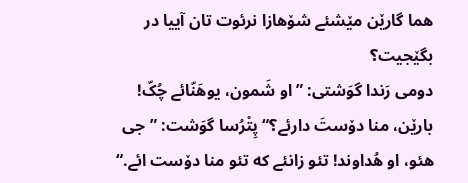هما گارێن مێشئے شۆهازا نرئوت تان آییا در بگێجیت؟
دومی رَندا گوَشتی: ”او شَمون، یوهَنّائے چُکّ! بارێن، منا دۆستَ دارئے؟“ پِتْرُسا گوَشت: ”جی هئو، او هُداوند! تئو زانئے که تئو منا دۆست ائے.“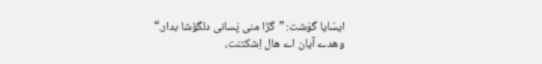ایسّایا گوَشت: ”گڑا منی پَسانی دلگۆشا بدار.“
وهدے آیان اے هال اِشکتنت،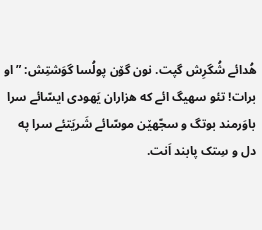هُدائے شُگرِش گپت. نون گۆن پولُسا گوَشتِش: ”او برات! تئو سهیگ ائے که هزاران یَهودی ایسّائے سرا باوَرمند بوتگ و سجّهێن موسّائے شَریَتئے سرا په دل و سِتک پابند اَنت.